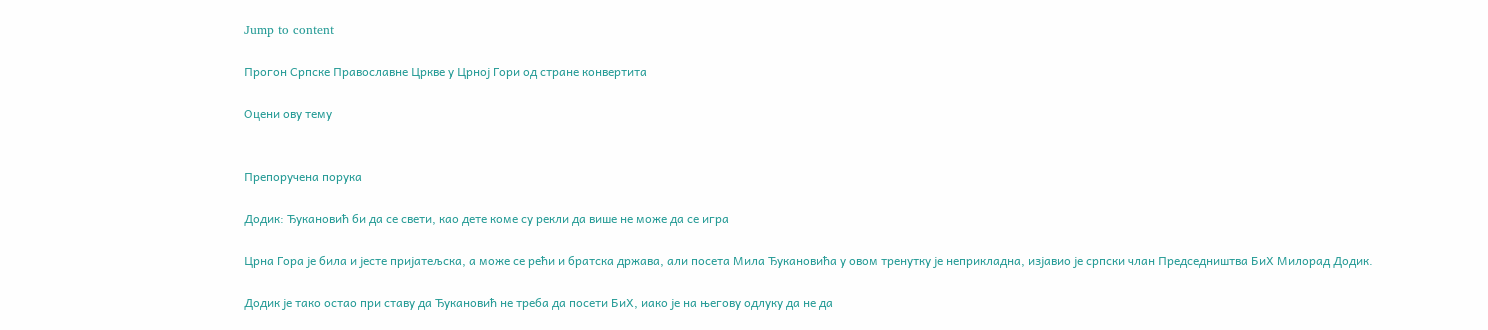Jump to content

Прогон Српске Православне Цркве у Црној Гори од стране конвертита

Оцени ову тему


Препоручена порука

Додик: Ђукановић би да се свети, као дете коме су рекли да више не може да се игра

Црна Гора је била и јесте пријатељска, а може се рећи и братска држава, али посета Мила Ђукановића у овом тренутку је неприкладна, изјавио је српски члан Председништва БиХ Милорад Додик.

Додик је тако остао при ставу да Ђукановић не треба да посети БиХ, иако је на његову одлуку да не да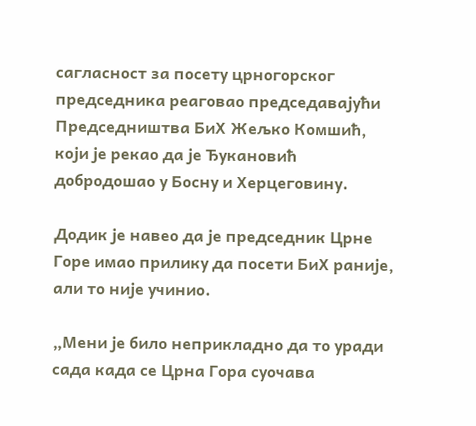сагласност за посету црногорског председника реаговао председавајући Председништва БиХ Жељко Комшић, који је рекао да је Ђукановић добродошао у Босну и Херцеговину.

Додик је навео да је председник Црне Горе имао прилику да посети БиХ раније, али то није учинио.

„Мени је било неприкладно да то уради сада када се Црна Гора суочава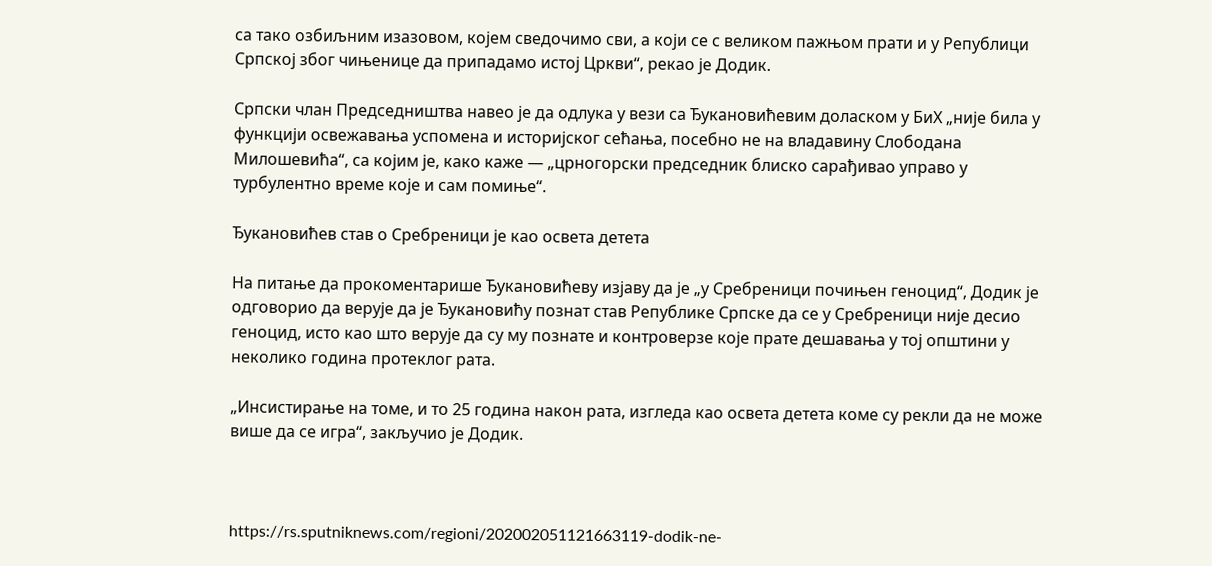са тако озбиљним изазовом, којем сведочимо сви, а који се с великом пажњом прати и у Републици Српској због чињенице да припадамо истој Цркви“, рекао је Додик.

Српски члан Председништва навео је да одлука у вези са Ђукановићевим доласком у БиХ „није била у функцији освежавања успомена и историјског сећања, посебно не на владавину Слободана Милошевића“, са којим је, како каже — „црногорски председник блиско сарађивао управо у турбулентно време које и сам помиње“.

Ђукановићев став о Сребреници је као освета детета

На питање да прокоментарише Ђукановићеву изјаву да је „у Сребреници почињен геноцид“, Додик је одговорио да верује да је Ђукановићу познат став Републике Српске да се у Сребреници није десио геноцид, исто као што верује да су му познате и контроверзе које прате дешавања у тој општини у неколико година протеклог рата.

„Инсистирање на томе, и то 25 година након рата, изгледа као освета детета коме су рекли да не може више да се игра“, закључио је Додик.



https://rs.sputniknews.com/regioni/202002051121663119-dodik-ne-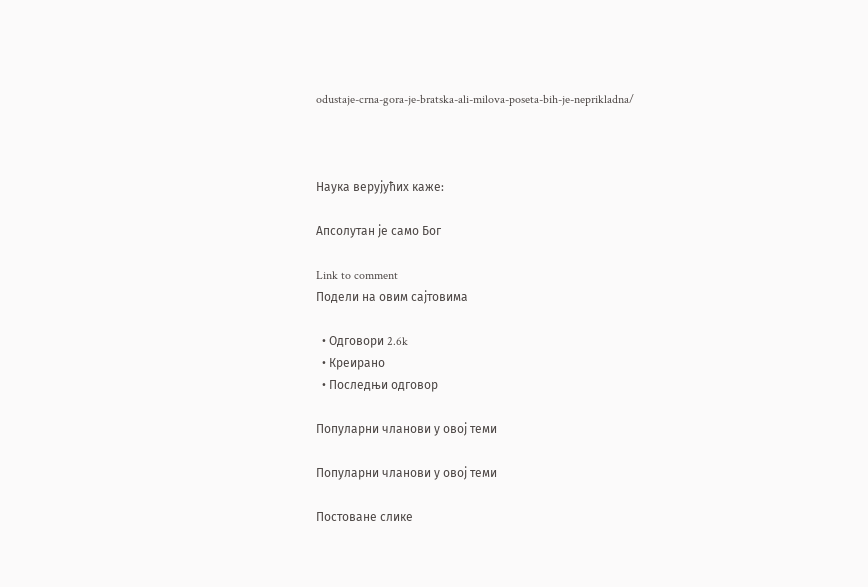odustaje-crna-gora-je-bratska-ali-milova-poseta-bih-je-neprikladna/



Наука верујућих каже:

Апсолутан је само Бог

Link to comment
Подели на овим сајтовима

  • Одговори 2.6k
  • Креирано
  • Последњи одговор

Популарни чланови у овој теми

Популарни чланови у овој теми

Постоване слике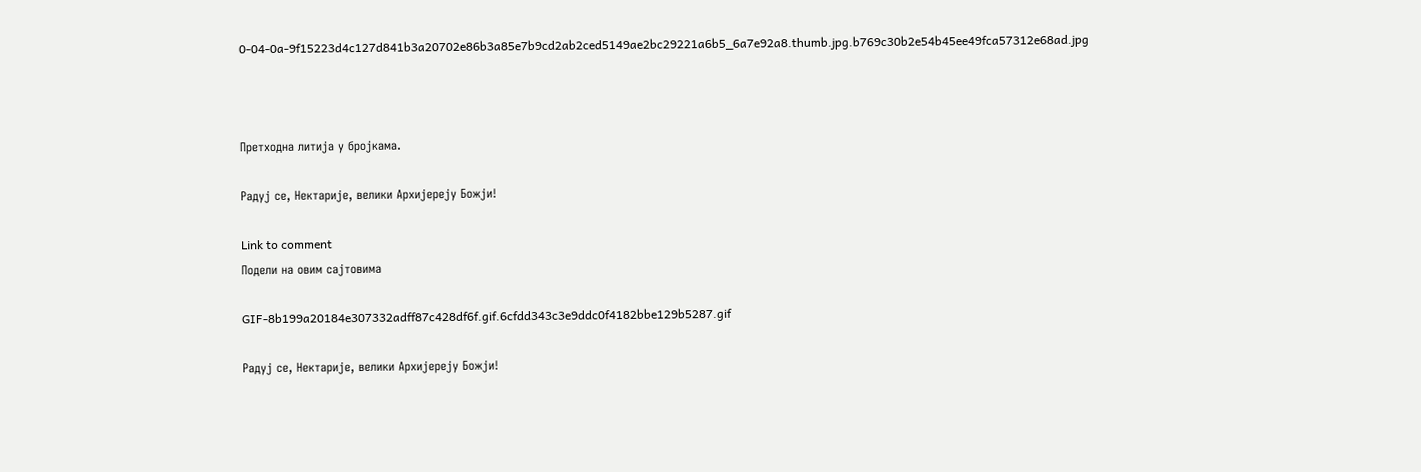0-04-0a-9f15223d4c127d841b3a20702e86b3a85e7b9cd2ab2ced5149ae2bc29221a6b5_6a7e92a8.thumb.jpg.b769c30b2e54b45ee49fca57312e68ad.jpg



Претходна литија у бројкама.

Радуј се, Нектарије, велики Архијереју Божји!

Link to comment
Подели на овим сајтовима

GIF-8b199a20184e307332adff87c428df6f.gif.6cfdd343c3e9ddc0f4182bbe129b5287.gif

Радуј се, Нектарије, велики Архијереју Божји!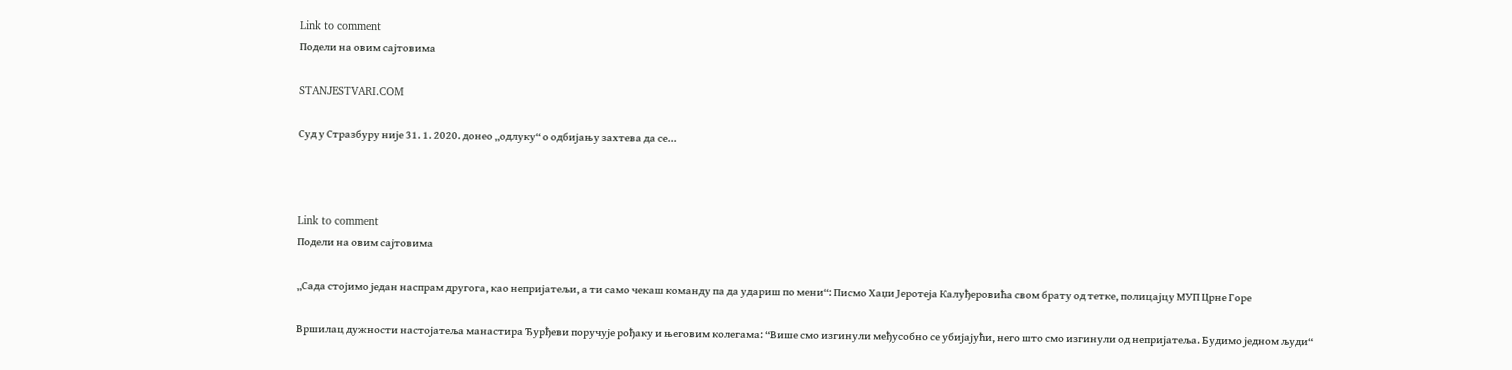Link to comment
Подели на овим сајтовима

STANJESTVARI.COM

Суд у Стразбуру није 31. 1. 2020. донео „одлуку“ о одбијању захтева да се...



Link to comment
Подели на овим сајтовима

„Сада стојимо један наспрам другога, као непријатељи, а ти само чекаш команду па да удариш по мени“: Писмо Хаџи Јеротеја Калуђеровића свом брату од тетке, полицајцу МУП Црне Горе

Вршилац дужности настојатеља манастира Ђурђеви поручује рођаку и његовим колегама: “Више смо изгинули међусобно се убијајући, него што смо изгинули од непријатеља. Будимо једном људи“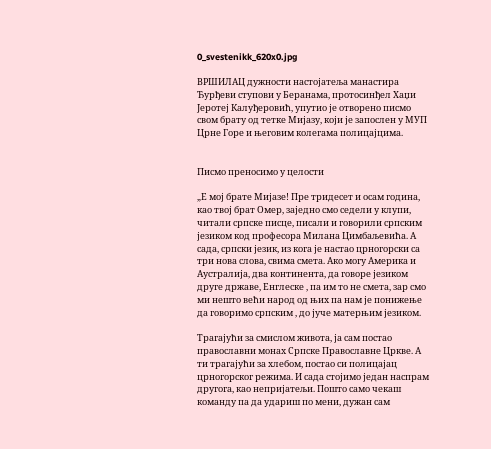0_svestenikk_620x0.jpg

ВРШИЛАЦ дужности настојатеља манастира Ђурђеви ступови у Беранама, протосинђел Хаџи Јеротеј Калуђеровић, упутио је отворено писмо свом брату од тетке Мијазу, који је запослен у МУП Црне Горе и његовим колегама полицајцима.


Писмо преносимо у целости

„Е мој брате Мијазе! Пре тридесет и осам година, као твој брат Омер, заједно смо седели у клупи, читали српске писце, писали и говорили српским језиком код професора Милана Цимбаљевића. А сада, српски језик, из кога је настао црногорски са три нова слова, свима смета. Ако могу Америка и Аустралија, два континента, да говоре језиком друге државе, Енглеске , па им то не смета, зар смо ми нешто већи народ од њих па нам је понижење да говоримо српским , до јуче матерњим језиком.

Трагајући за смислом живота, ја сам постао православни монах Српске Православне Цркве. А ти трагајући за хлебом, постао си полицајац црногорског режима. И сада стојимо један наспрам другога, као непријатељи. Пошто само чекаш команду па да удариш по мени, дужан сам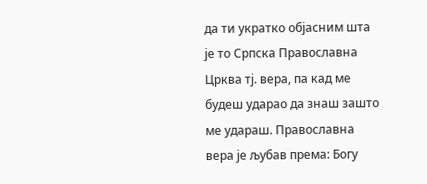да ти укратко објасним шта је то Српска Православна Црква тј. вера, па кад ме будеш ударао да знаш зашто ме удараш. Православна вера је љубав према: Богу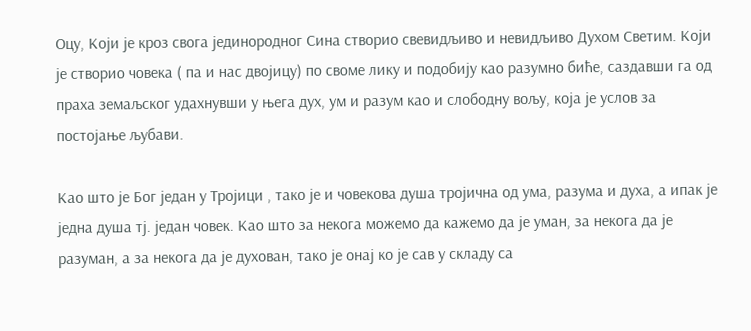Оцу, Који је кроз свога јединородног Сина створио свевидљиво и невидљиво Духом Светим. Који је створио човека ( па и нас двојицу) по своме лику и подобију као разумно биће, саздавши га од праха земаљског удахнувши у њега дух, ум и разум као и слободну вољу, која је услов за постојање љубави.

Као што је Бог један у Тројици , тако је и човекова душа тројична од ума, разума и духа, а ипак је једна душа тј. један човек. Као што за некога можемо да кажемо да је уман, за некога да је разуман, а за некога да је духован, тако је онај ко је сав у складу са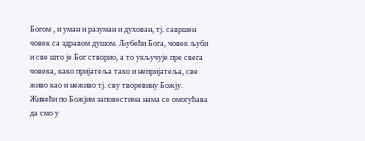Богом , и уман и разуман и духован, тј. савршен човек са здравом душом. Љубећи Бога, човек љуби и све што је Бог створио, а то укључује пре свега човека, како пријатеља тако и непријатеља, све живо као и неживо тј. сву творевину Божју. Живећи по Божјим заповестима нама се омогућава да смо у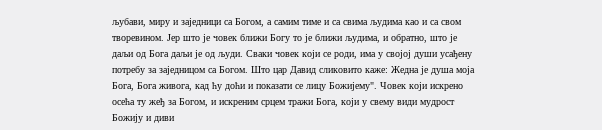љубави, миру и заједници са Богом, а самим тиме и са свима људима као и са свом творевином. Јер што је човек ближи Богу то је ближи људима, и обратно, што је даљи од Бога даљи је од људи. Сваки човек који се роди, има у својој души усађену потребу за заједницом са Богом. Што цар Давид сликовито каже: Жедна је душа моја Бога, Бога живога, кад ћу доћи и показати се лицу Божијему". Човек који искрено осећа ту жеђ за Богом, и искреним срцем тражи Бога, који у свему види мудрост Божију и диви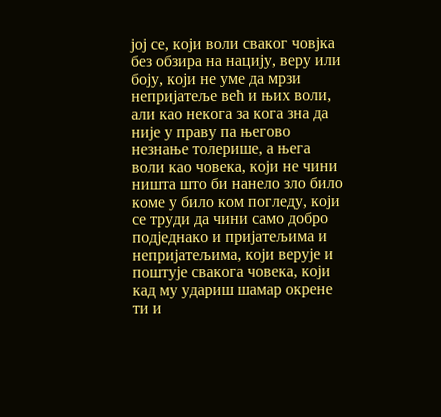јој се, који воли сваког човјка без обзира на нацију, веру или боју, који не уме да мрзи непријатеље већ и њих воли, али као некога за кога зна да није у праву па његово незнање толерише, а њега воли као човека, који не чини ништа што би нанело зло било коме у било ком погледу, који се труди да чини само добро подједнако и пријатељима и непријатељима, који верује и поштује свакога човека, који кад му удариш шамар окрене ти и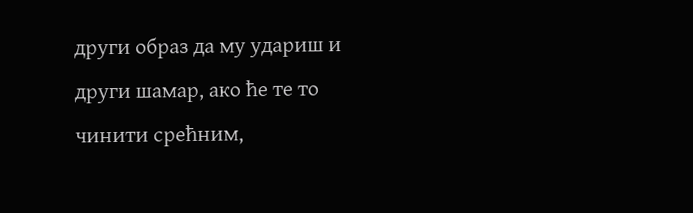други образ да му удариш и други шамар, ако ће те то чинити срећним,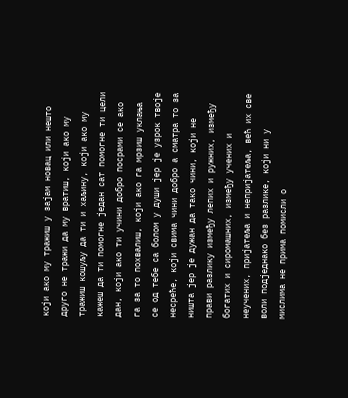који ако му тражиш у зајам новац или нешто друго не тражи да му вратиш, који ако му тражиш кошуљу да ти и хаљину, који ако му кажеш да ти помогне један сат помогне ти цели дан, који ако ти учини добро посрами се ако га за то похвалиш, који ако га мрзиш уклања се од тебе са болом у души јер је узрок твоје несреће, који свима чини добро а сматра то за ништа јер је дужан да тако чини, који не прави разлику између лепих и ружних, између богатих и сиромашних, између учених и неучених, пријатеља и непријатеља, већ их све воли подједнако без разлике, који ни у мислима не прима помисли о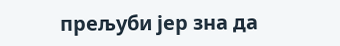прељуби јер зна да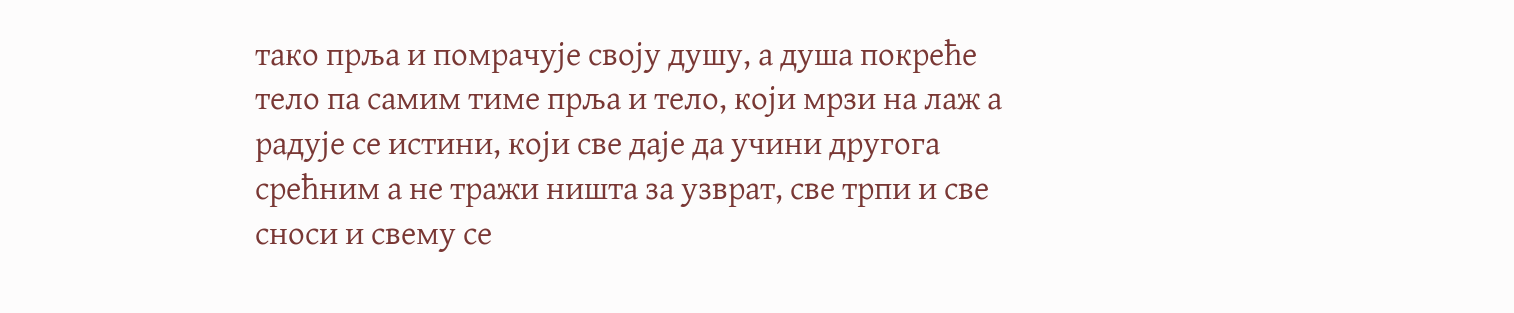тако прља и помрачује своју душу, а душа покреће тело па самим тиме прља и тело, који мрзи на лаж а радује се истини, који све даје да учини другога срећним а не тражи ништа за узврат, све трпи и све сноси и свему се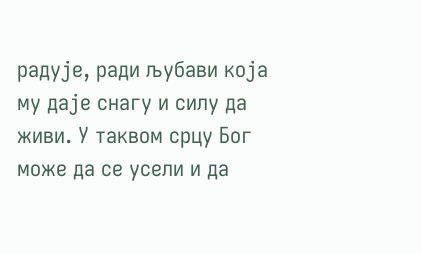радује, ради љубави која му даје снагу и силу да живи. У таквом срцу Бог може да се усели и да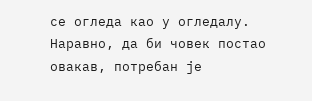се огледа као у огледалу. Наравно, да би човек постао овакав, потребан је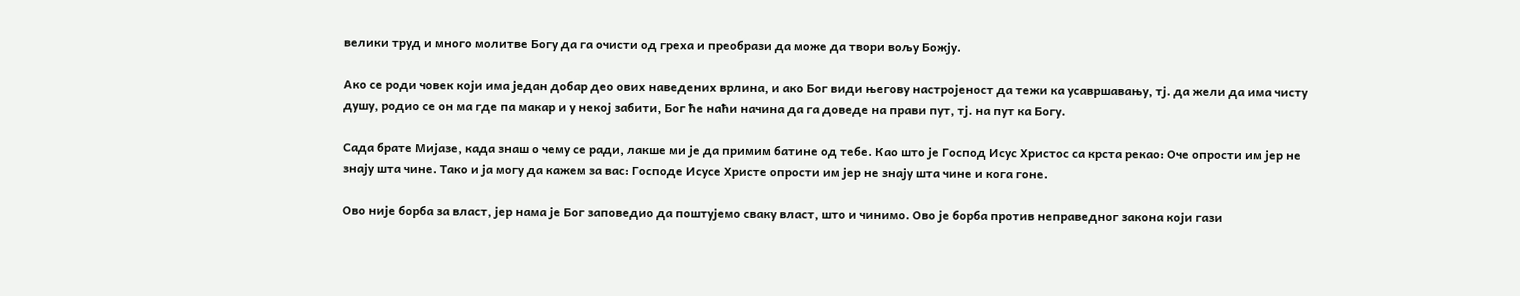велики труд и много молитве Богу да га очисти од греха и преобрази да може да твори вољу Божју.

Ако се роди човек који има један добар део ових наведених врлина, и ако Бог види његову настројеност да тежи ка усавршавању, тј. да жели да има чисту душу, родио се он ма где па макар и у некој забити, Бог ће наћи начина да га доведе на прави пут, тј. на пут ка Богу.

Сада брате Мијазе, када знаш о чему се ради, лакше ми је да примим батине од тебе. Као што је Господ Исус Христос са крста рекао: Оче опрости им јер не знају шта чине. Тако и ја могу да кажем за вас: Господе Исусе Христе опрости им јер не знају шта чине и кога гоне.

Ово није борба за власт, јер нама је Бог заповедио да поштујемо сваку власт, што и чинимо. Ово је борба против неправедног закона који гази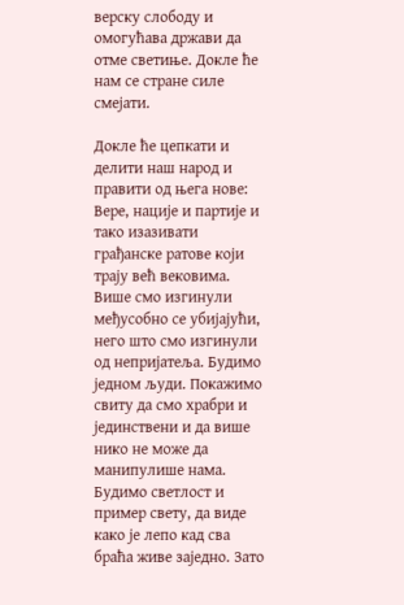верску слободу и омогућава држави да отме светиње. Докле ће нам се стране силе смејати.

Докле ће цепкати и делити наш народ и правити од њега нове: Вере, нације и партије и тако изазивати грађанске ратове који трају већ вековима. Више смо изгинули међусобно се убијајући, него што смо изгинули од непријатеља. Будимо једном људи. Покажимо свиту да смо храбри и јединствени и да више нико не може да манипулише нама. Будимо светлост и пример свету, да виде како је лепо кад сва браћа живе заједно. Зато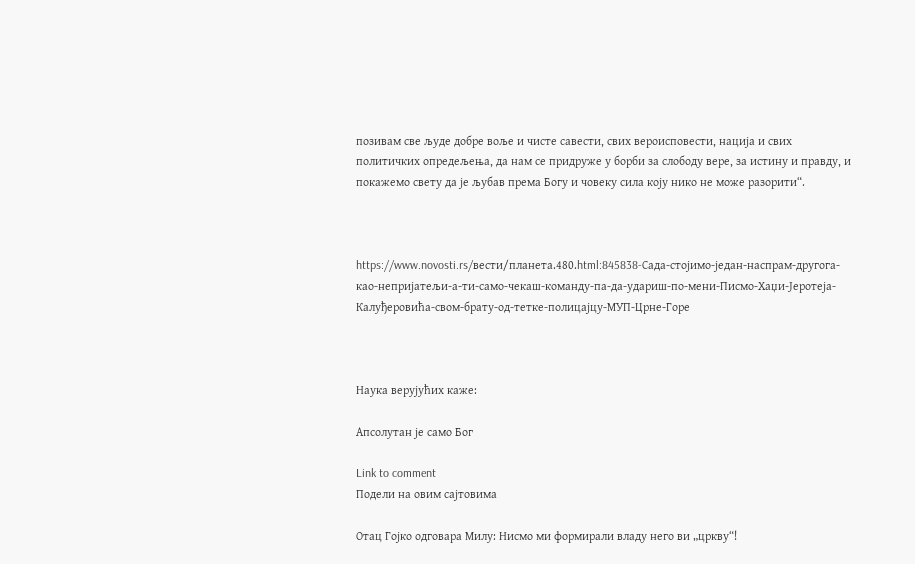позивам све људе добре воље и чисте савести, свих вероисповести, нација и свих политичких опредељења, да нам се придруже у борби за слободу вере, за истину и правду, и покажемо свету да је љубав према Богу и човеку сила коју нико не може разорити“.



https://www.novosti.rs/вести/планета.480.html:845838-Сада-стојимо-један-наспрам-другога-као-непријатељи-а-ти-само-чекаш-команду-па-да-удариш-по-мени-Писмо-Хаџи-Јеротеја-Калуђеровића-свом-брату-од-тетке-полицајцу-МУП-Црне-Горе



Наука верујућих каже:

Апсолутан је само Бог

Link to comment
Подели на овим сајтовима

Отац Гојко одговара Милу: Нисмо ми формирали владу него ви „цркву“!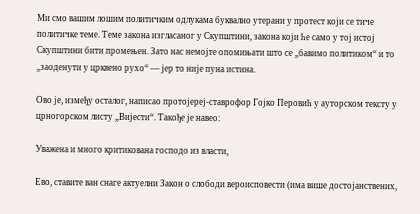Ми смо вашим лошим политичким одлукама буквално утерани у протест који се тиче политичке теме. Теме закона изгласаног у Скупштини, закона који ће само у тој истој Скупштини бити промењен. Зато нас немојте опомињати што се „бавимо политиком“ и то „заоденути у црквено рухо“ — јер то није пуна истина.

Ово је, између осталог, написао протојереј-ставрофор Гојко Перовић у ауторском тексту у црногорском листу „Вијести“. Такође је навео:

Уважена и много критикована господо из власти,

Ево, ставите ван снаге актуелни Закон о слободи вероисповести (има више достојанствених,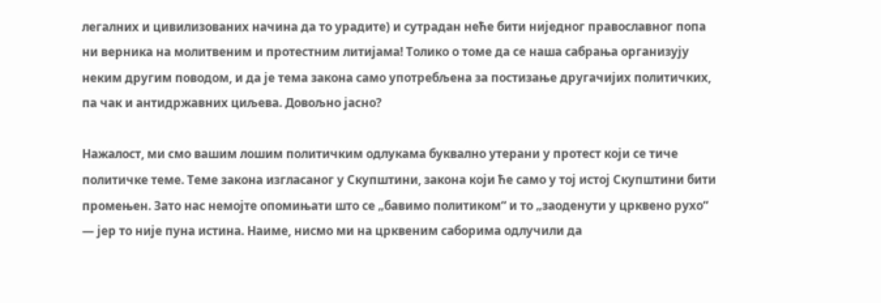легалних и цивилизованих начина да то урадите) и сутрадан неће бити ниједног православног попа ни верника на молитвеним и протестним литијама! Толико о томе да се наша сабрања организују неким другим поводом, и да је тема закона само употребљена за постизање другачијих политичких, па чак и антидржавних циљева. Довољно јасно?

Нажалост, ми смо вашим лошим политичким одлукама буквално утерани у протест који се тиче политичке теме. Теме закона изгласаног у Скупштини, закона који ће само у тој истој Скупштини бити промењен. Зато нас немојте опомињати што се „бавимо политиком“ и то „заоденути у црквено рухо“ — јер то није пуна истина. Наиме, нисмо ми на црквеним саборима одлучили да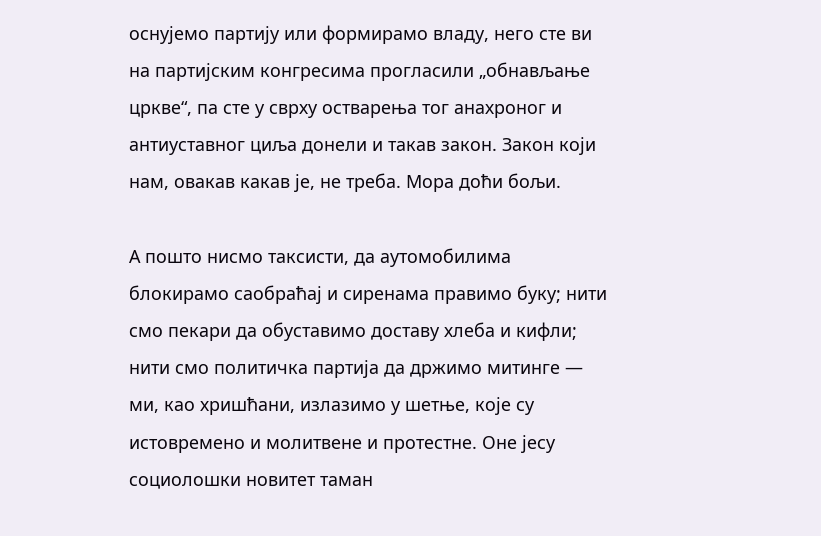оснујемо партију или формирамо владу, него сте ви на партијским конгресима прогласили „обнављање цркве“, па сте у сврху остварења тог анахроног и антиуставног циља донели и такав закон. Закон који нам, овакав какав је, не треба. Мора доћи бољи.

А пошто нисмо таксисти, да аутомобилима блокирамо саобраћај и сиренама правимо буку; нити смо пекари да обуставимо доставу хлеба и кифли; нити смо политичка партија да држимо митинге — ми, као хришћани, излазимо у шетње, које су истовремено и молитвене и протестне. Оне јесу социолошки новитет таман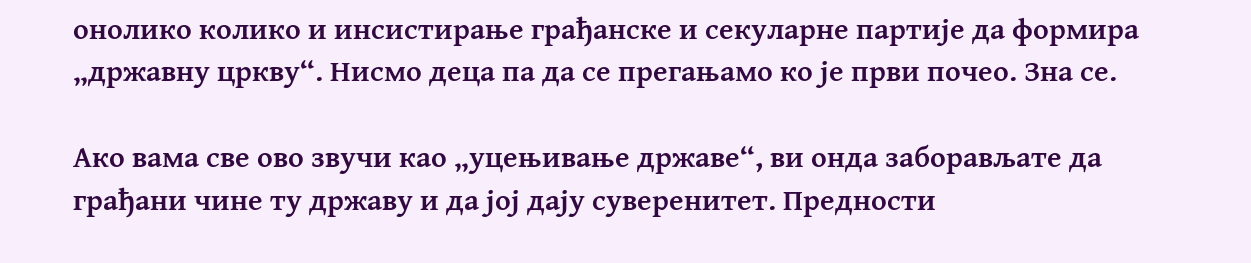онолико колико и инсистирање грађанске и секуларне партије да формира „државну цркву“. Нисмо деца па да се прегањамо ко је први почео. Зна се.

Ако вама све ово звучи као „уцењивање државе“, ви онда заборављате да грађани чине ту државу и да јој дају суверенитет. Предности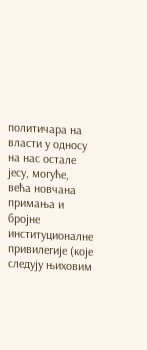политичара на власти у односу на нас остале јесу, могуће, већа новчана примања и бројне институционалне привилегије (које следују њиховим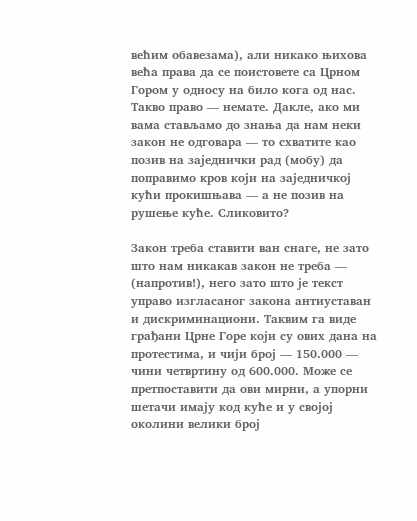већим обавезама), али никако њихова већа права да се поистовете са Црном Гором у односу на било кога од нас. Такво право — немате. Дакле, ако ми вама стављамо до знања да нам неки закон не одговара — то схватите као позив на заједнички рад (мобу) да поправимо кров који на заједничкој кући прокишњава — а не позив на рушење куће. Сликовито?

Закон треба ставити ван снаге, не зато што нам никакав закон не треба — (напротив!), него зато што је текст управо изгласаног закона антиуставан и дискриминациони. Таквим га виде грађани Црне Горе који су ових дана на протестима, и чији број — 150.000 — чини четвртину од 600.000. Може се претпоставити да ови мирни, а упорни шетачи имају код куће и у својој околини велики број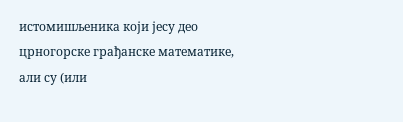истомишљеника који јесу део црногорске грађанске математике, али су (или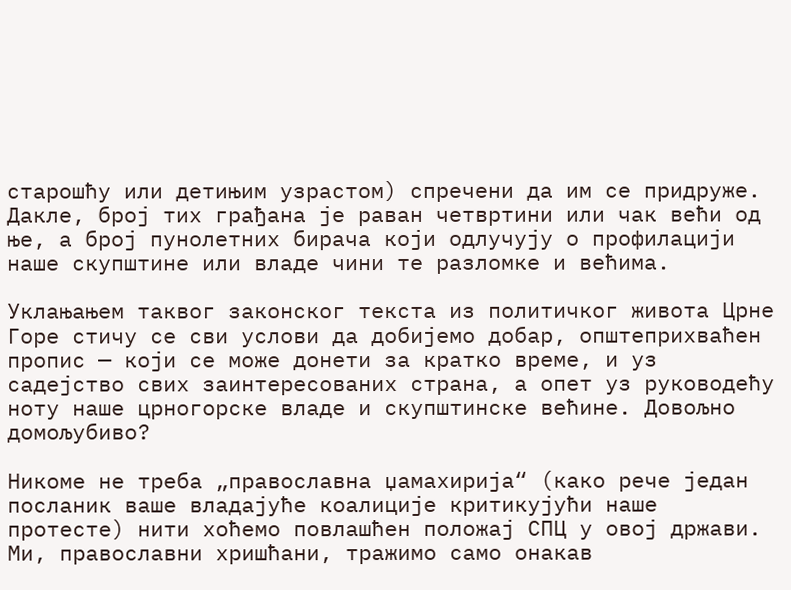старошћу или детињим узрастом) спречени да им се придруже. Дакле, број тих грађана је раван четвртини или чак већи од ње, а број пунолетних бирача који одлучују о профилацији наше скупштине или владе чини те разломке и већима.

Уклањањем таквог законског текста из политичког живота Црне Горе стичу се сви услови да добијемо добар, општеприхваћен пропис — који се може донети за кратко време, и уз садејство свих заинтересованих страна, а опет уз руководећу ноту наше црногорске владе и скупштинске већине. Довољно домољубиво?

Никоме не треба „православна џамахирија“ (како рече један посланик ваше владајуће коалиције критикујући наше протесте) нити хоћемо повлашћен положај СПЦ у овој држави. Ми, православни хришћани, тражимо само онакав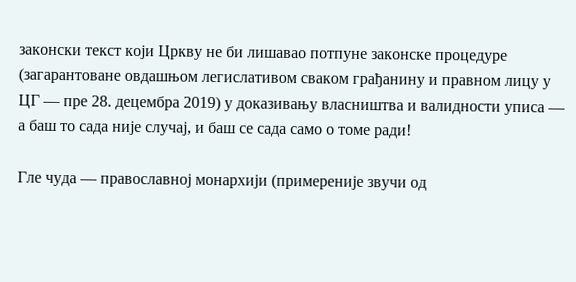законски текст који Цркву не би лишавао потпуне законске процедуре (загарантоване овдашњом легислативом сваком грађанину и правном лицу у ЦГ — пре 28. децембра 2019) у доказивању власништва и валидности уписа — а баш то сада није случај, и баш се сада само о томе ради!

Гле чуда — православној монархији (примереније звучи од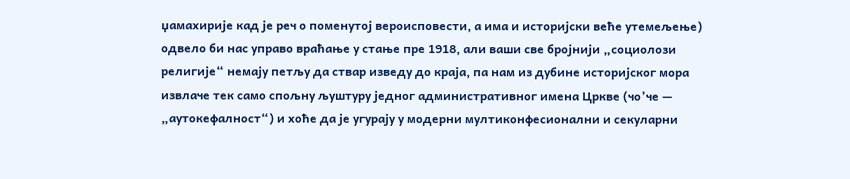џамахирије кад је реч о поменутој вероисповести, а има и историјски веће утемељење) одвело би нас управо враћање у стање пре 1918, али ваши све бројнији „социолози религије“ немају петљу да ствар изведу до краја, па нам из дубине историјског мора извлаче тек само спољну љуштуру једног административног имена Цркве (чо’че — „аутокефалност“) и хоће да је угурају у модерни мултиконфесионални и секуларни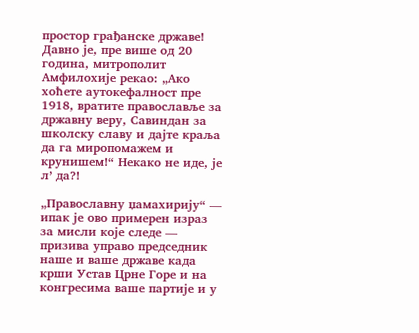простор грађанске државе! Давно је, пре више од 20 година, митрополит Амфилохије рекао: „Ако хоћете аутокефалност пре 1918, вратите православље за државну веру, Савиндан за школску славу и дајте краља да га миропомажем и крунишем!“ Некако не иде, је л’ да?!

„Православну џамахирију“ — ипак је ово примерен израз за мисли које следе — призива управо председник наше и ваше државе када крши Устав Црне Горе и на конгресима ваше партије и у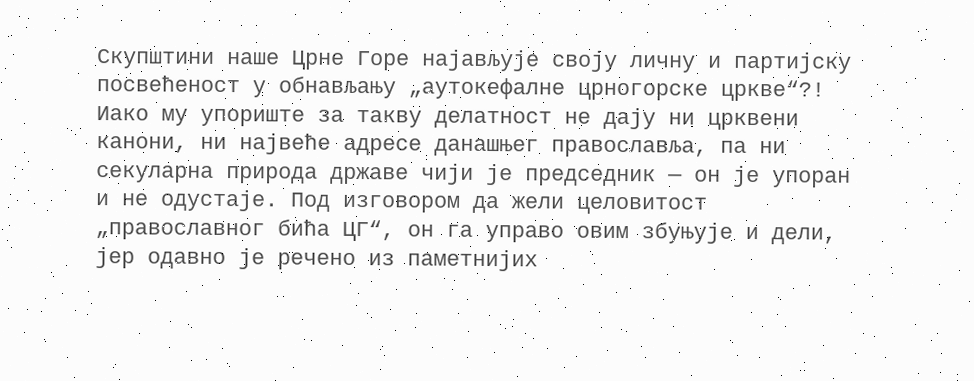Скупштини наше Црне Горе најављује своју личну и партијску посвећеност у обнављању „аутокефалне црногорске цркве“?! Иако му упориште за такву делатност не дају ни црквени канони, ни највеће адресе данашњег православља, па ни секуларна природа државе чији је председник — он је упоран и не одустаје. Под изговором да жели целовитост „православног бића ЦГ“, он га управо овим збуњује и дели, јер одавно је речено из паметнијих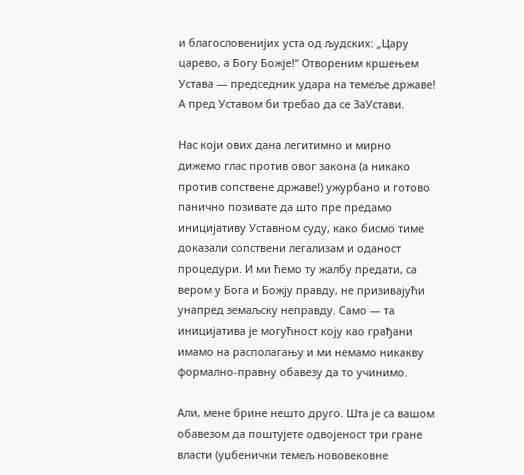и благословенијих уста од људских: „Цару царево, а Богу Божје!“ Отвореним кршењем Устава — председник удара на темеље државе! А пред Уставом би требао да се ЗаУстави.

Нас који ових дана легитимно и мирно дижемо глас против овог закона (а никако против сопствене државе!) ужурбано и готово панично позивате да што пре предамо иницијативу Уставном суду, како бисмо тиме доказали сопствени легализам и оданост процедури. И ми ћемо ту жалбу предати, са вером у Бога и Божју правду, не призивајући унапред земаљску неправду. Само — та иницијатива је могућност коју као грађани имамо на располагању и ми немамо никакву формално-правну обавезу да то учинимо.

Али, мене брине нешто друго. Шта је са вашом обавезом да поштујете одвојеност три гране власти (уџбенички темељ нововековне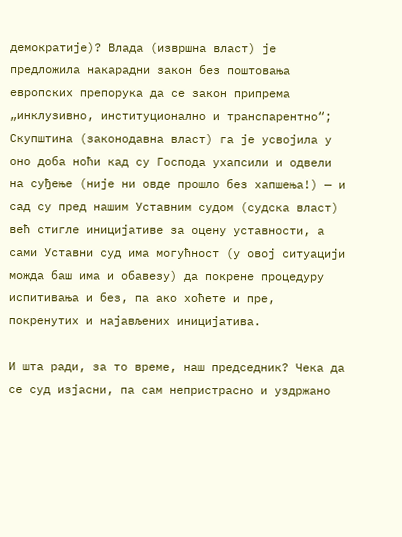демократије)? Влада (извршна власт) је предложила накарадни закон без поштовања европских препорука да се закон припрема „инклузивно, институционално и транспарентно“; Скупштина (законодавна власт) га је усвојила у оно доба ноћи кад су Господа ухапсили и одвели на суђење (није ни овде прошло без хапшења!) — и сад су пред нашим Уставним судом (судска власт) већ стигле иницијативе за оцену уставности, а сами Уставни суд има могућност (у овој ситуацији можда баш има и обавезу) да покрене процедуру испитивања и без, па ако хоћете и пре, покренутих и најављених иницијатива.

И шта ради, за то време, наш председник? Чека да се суд изјасни, па сам непристрасно и уздржано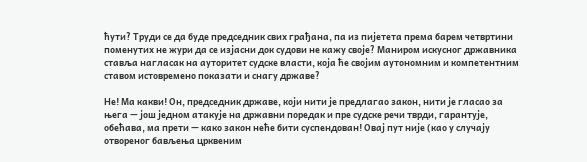ћути? Труди се да буде председник свих грађана, па из пијетета према барем четвртини поменутих не жури да се изјасни док судови не кажу своје? Маниром искусног државника ставља нагласак на ауторитет судске власти, која ће својим аутономним и компетентним ставом истовремено показати и снагу државе?

Не! Ма какви! Он, председник државе, који нити је предлагао закон, нити је гласао за њега — још једном атакује на државни поредак и пре судске речи тврди, гарантује, обећава, ма прети — како закон неће бити суспендован! Овај пут није (као у случају отвореног бављења црквеним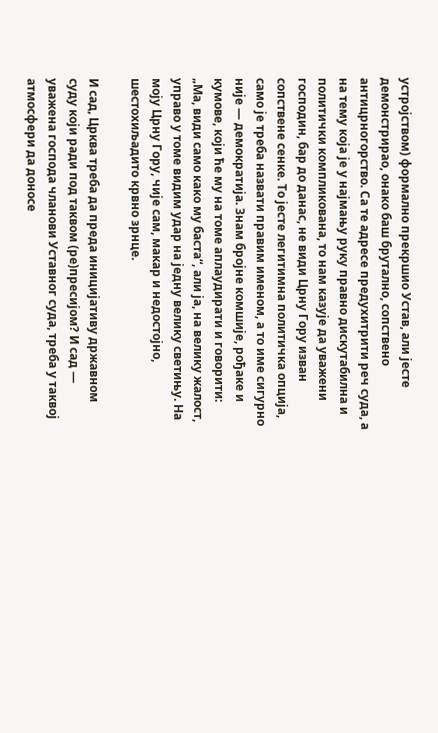устројством) формално прекршио Устав, али јесте демонстрирао, онако баш брутално, сопствено антицрногорство. Са те адресе предухитрити реч суда, а на тему која је у најмању руку правно дискутабилна и политички компликована, то нам казује да уважени господин, бар до данас, не види Црну Гору изван сопствене сенке. То јесте легитимна политичка опција, само је треба назвати правим именом, а то име сигурно није — демократија. Знам бројне комшије, рођаке и кумове, који ће му на томе аплаудирати и говорити: „Ма, види само како му баста“, али ја, на велику жалост, управо у томе видим удар на једну велику светињу. На моју Црну Гору, чије сам, макар и недостојно, шестохиљадито крвно зрнце.

И сад, Црква треба да преда иницијативу државном суду који ради под таквом (ре)пресијом? И сад — уважена господа чланови Уставног суда, треба у таквој атмосфери да доносе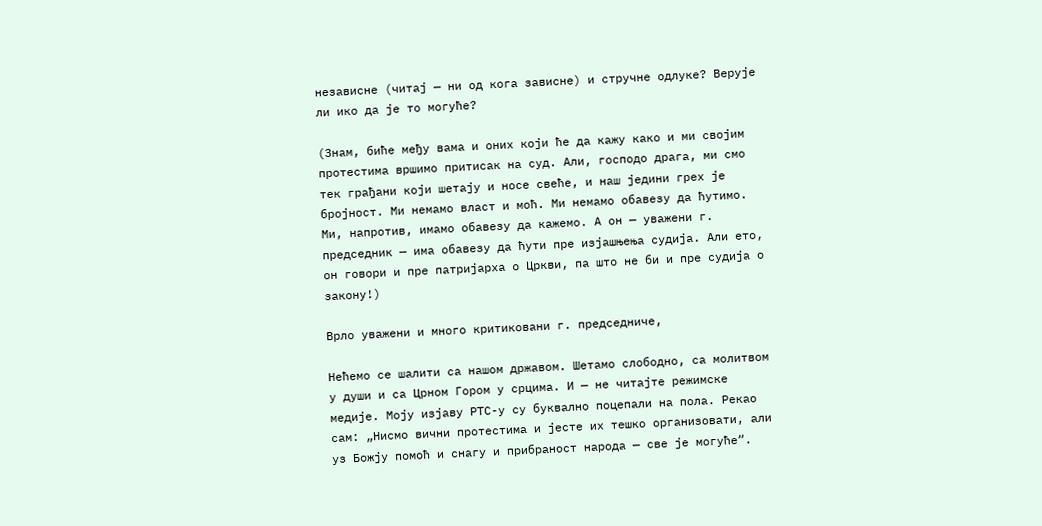независне (читај — ни од кога зависне) и стручне одлуке? Верује ли ико да је то могуће?

(Знам, биће међу вама и оних који ће да кажу како и ми својим протестима вршимо притисак на суд. Али, господо драга, ми смо тек грађани који шетају и носе свеће, и наш једини грех је бројност. Ми немамо власт и моћ. Ми немамо обавезу да ћутимо. Ми, напротив, имамо обавезу да кажемо. А он — уважени г. председник — има обавезу да ћути пре изјашњења судија. Али ето, он говори и пре патријарха о Цркви, па што не би и пре судија о закону!)

Врло уважени и много критиковани г. председниче,

Нећемо се шалити са нашом државом. Шетамо слободно, са молитвом у души и са Црном Гором у срцима. И — не читајте режимске медије. Моју изјаву РТС-у су буквално поцепали на пола. Рекао сам: „Нисмо вични протестима и јесте их тешко организовати, али уз Божју помоћ и снагу и прибраност народа — све је могуће“.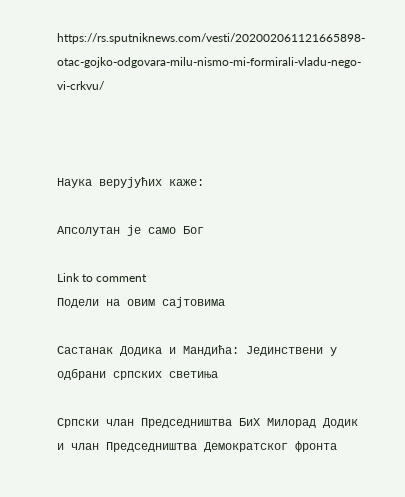https://rs.sputniknews.com/vesti/202002061121665898-otac-gojko-odgovara-milu-nismo-mi-formirali-vladu-nego-vi-crkvu/



Наука верујућих каже:

Апсолутан је само Бог

Link to comment
Подели на овим сајтовима

Састанак Додика и Мандића: Јединствени у одбрани српских светиња

Српски члан Председништва БиХ Милорад Додик и члан Председништва Демократског фронта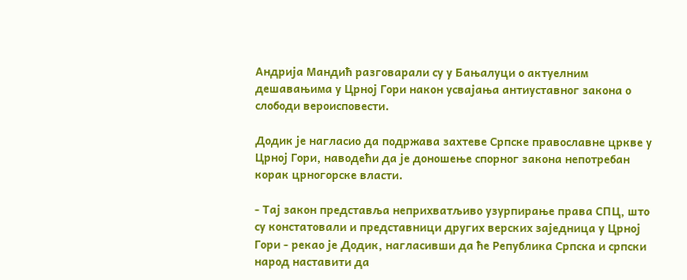Андрија Мандић разговарали су у Бањалуци о актуелним дешавањима у Црној Гори након усвајања антиуставног закона о слободи вероисповести.

Додик је нагласио да подржава захтеве Српске православне цркве у Црној Гори, наводећи да је доношење спорног закона непотребан корак црногорске власти.

- Тај закон представља неприхватљиво узурпирање права СПЦ, што су констатовали и представници других верских заједница у Црној Гори - рекао је Додик, нагласивши да ће Република Српска и српски народ наставити да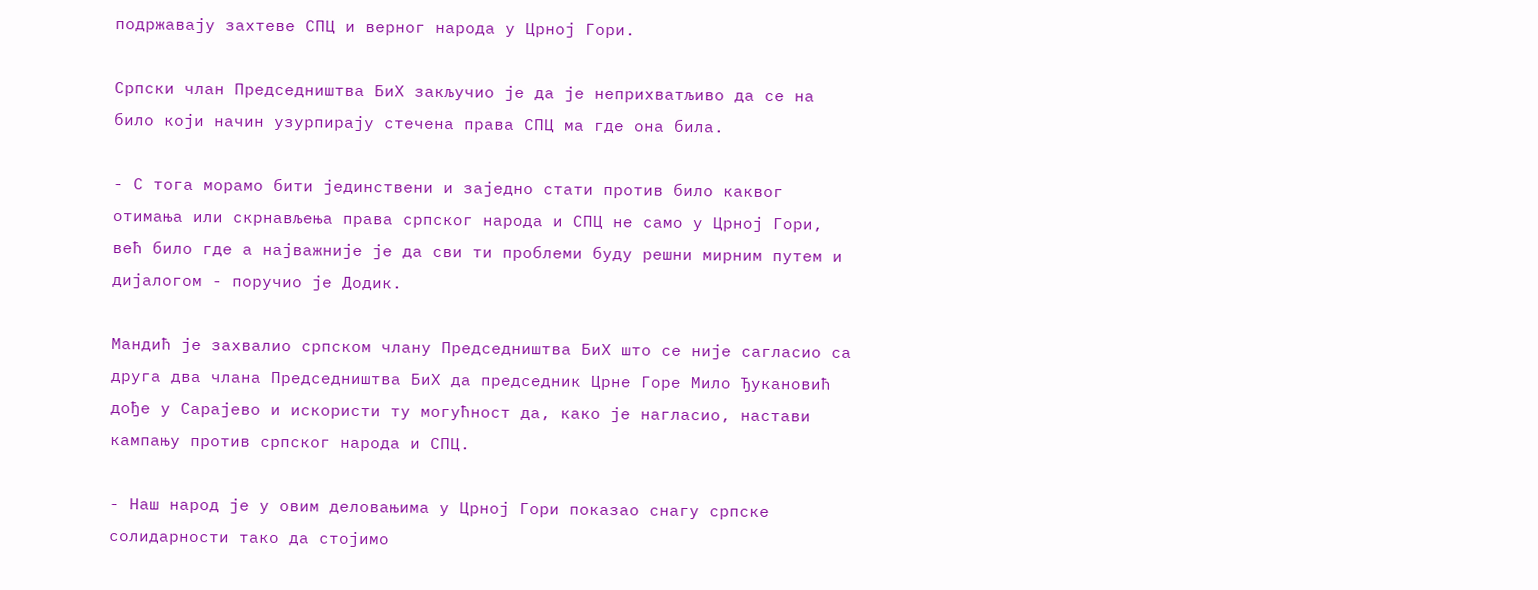подржавају захтеве СПЦ и верног народа у Црној Гори.

Српски члан Председништва БиХ закључио је да је неприхватљиво да се на било који начин узурпирају стечена права СПЦ ма где она била.

- С тога морамо бити јединствени и заједно стати против било каквог отимања или скрнављења права српског народа и СПЦ не само у Црној Гори, већ било где а најважније је да сви ти проблеми буду решни мирним путем и дијалогом - поручио је Додик.

Мандић је захвалио српском члану Председништва БиХ што се није сагласио са друга два члана Председништва БиХ да председник Црне Горе Мило Ђукановић дође у Сарајево и искористи ту могућност да, како је нагласио, настави кампању против српског народа и СПЦ.

- Наш народ је у овим деловањима у Црној Гори показао снагу српске солидарности тако да стојимо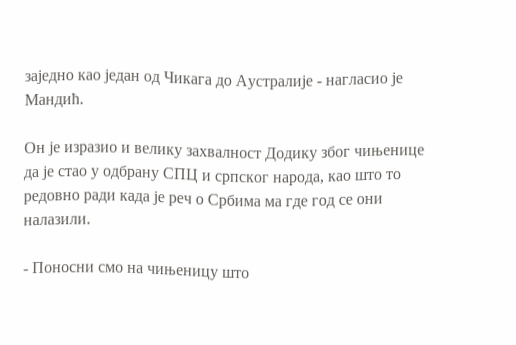заједно као један од Чикага до Аустралије - нагласио је Мандић.

Он је изразио и велику захвалност Додику због чињенице да је стао у одбрану СПЦ и српског народа, као што то редовно ради када је реч о Србима ма где год се они налазили.

- Поносни смо на чињеницу што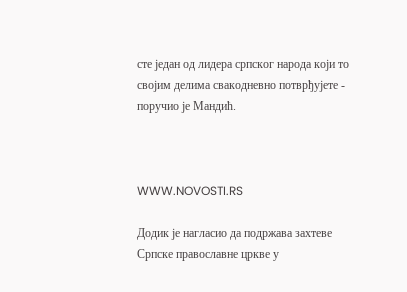сте један од лидера српског народа који то својим делима свакодневно потврђујете - поручио је Мандић.



WWW.NOVOSTI.RS

Додик је нагласио да подржава захтеве Српске православне цркве у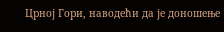Црној Гори, наводећи да је доношење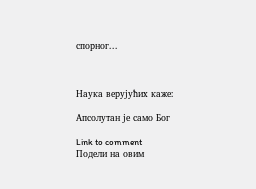спорног...



Наука верујућих каже:

Апсолутан је само Бог

Link to comment
Подели на овим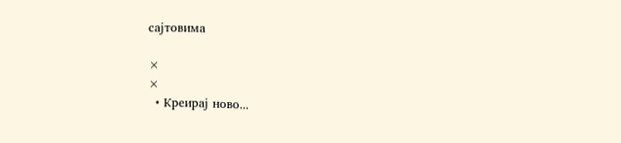сајтовима

×
×
  • Креирај ново...